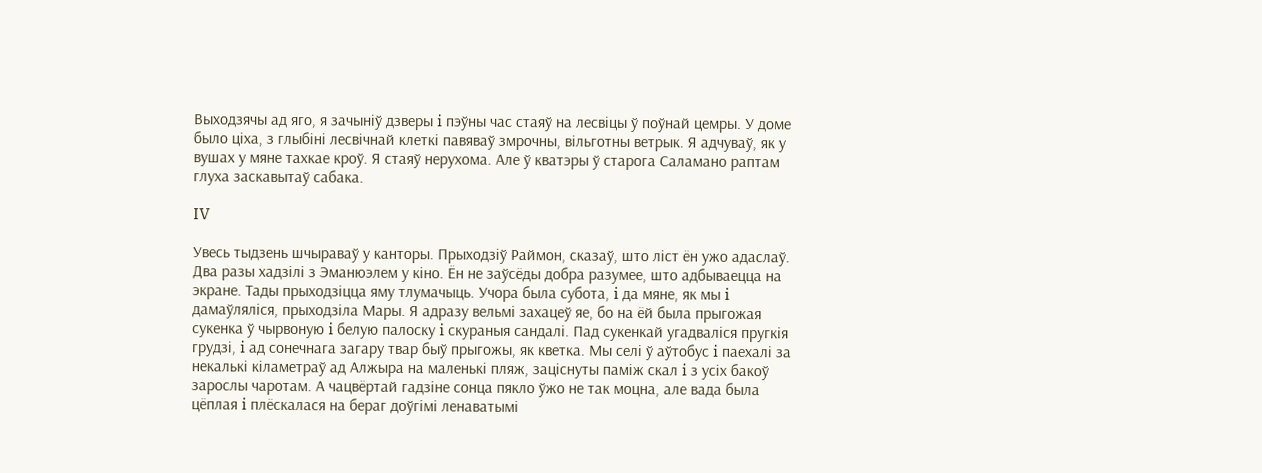Выходзячы ад яго, я зачынiў дзверы i пэўны час стаяў на лесвiцы ў поўнай цемры. У доме было цiха, з глыбiнi лесвiчнай клеткi павяваў змрочны, вiльготны ветрык. Я адчуваў, як у вушах у мяне тахкае кроў. Я стаяў нерухома. Але ў кватэры ў старога Саламано раптам глуха заскавытаў сабака.

IV

Увесь тыдзень шчыраваў у канторы. Прыходзiў Раймон, сказаў, што лiст ён ужо адаслаў. Два разы хадзiлi з Эманюэлем у кiно. Ён не заўсёды добра разумее, што адбываецца на экране. Тады прыходзiцца яму тлумачыць. Учора была субота, i да мяне, як мы i дамаўлялiся, прыходзiла Мары. Я адразу вельмi захацеў яе, бо на ёй была прыгожая сукенка ў чырвоную i белую палоску i скураныя сандалi. Пад сукенкай угадвалiся пругкiя грудзi, i ад сонечнага загару твар быў прыгожы, як кветка. Мы селi ў аўтобус i паехалi за некалькi кiламетраў ад Алжыра на маленькi пляж, зацiснуты памiж скал i з усiх бакоў зарослы чаротам. А чацвёртай гадзiне сонца пякло ўжо не так моцна, але вада была цёплая i плёскалася на бераг доўгiмi ленаватымi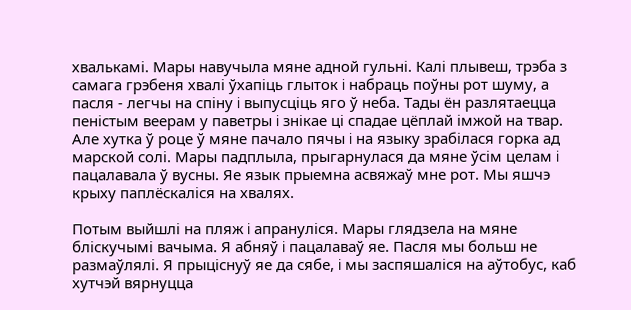хвалькамi. Мары навучыла мяне адной гульнi. Калi плывеш, трэба з самага грэбеня хвалi ўхапiць глыток i набраць поўны рот шуму, а пасля - легчы на спiну i выпусцiць яго ў неба. Тады ён разлятаецца пенiстым веерам у паветры i знiкае цi спадае цёплай iмжой на твар. Але хутка ў роце ў мяне пачало пячы i на языку зрабiлася горка ад марской солi. Мары падплыла, прыгарнулася да мяне ўсiм целам i пацалавала ў вусны. Яе язык прыемна асвяжаў мне рот. Мы яшчэ крыху паплёскалiся на хвалях.

Потым выйшлi на пляж i апранулiся. Мары глядзела на мяне блiскучымi вачыма. Я абняў i пацалаваў яе. Пасля мы больш не размаўлялi. Я прыцiснуў яе да сябе, i мы заспяшалiся на аўтобус, каб хутчэй вярнуцца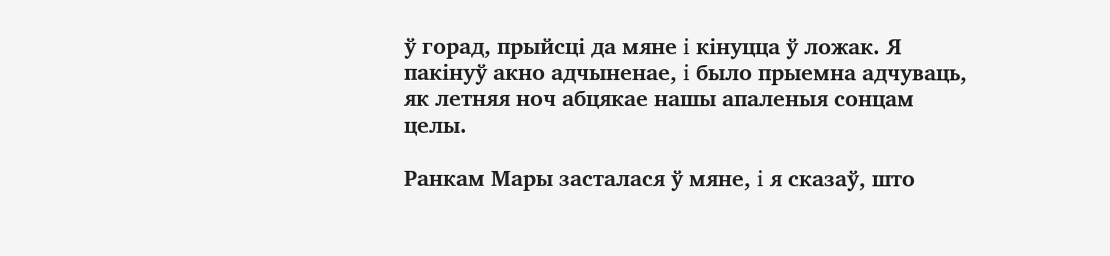ў горад, прыйсцi да мяне i кiнуцца ў ложак. Я пакiнуў акно адчыненае, i было прыемна адчуваць, як летняя ноч абцякае нашы апаленыя сонцам целы.

Ранкам Мары засталася ў мяне, i я сказаў, што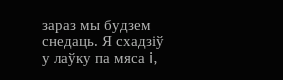зараз мы будзем снедаць. Я схадзiў у лаўку па мяса i,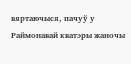вяртаючыся, пачуў у Раймонавай кватэры жаночы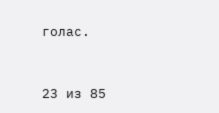голас.



23 из 85